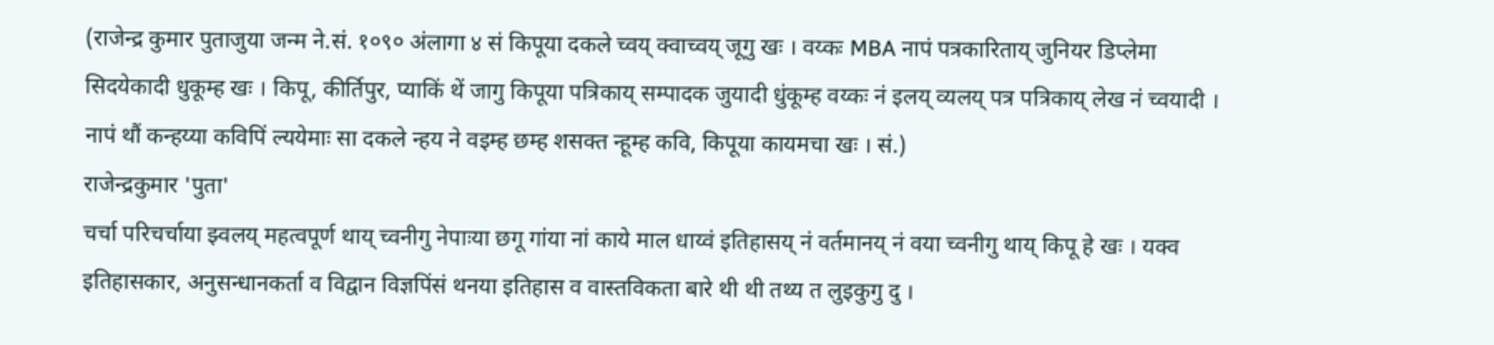(राजेन्द्र कुमार पुताजुया जन्म ने.सं. १०९० अंलागा ४ सं किपूया दकले च्वय् क्वाच्वय् जूगु खः । वय्कः MBA नापं पत्रकारिताय् जुनियर डिप्लेमा सिदयेकादी धुकूम्ह खः । किपू, कीर्तिपुर, प्याकिं थें जागु किपूया पत्रिकाय् सम्पादक जुयादी धुंकूम्ह वय्कः नं इलय् व्यलय् पत्र पत्रिकाय् लेख नं च्वयादी । नापं थौं कन्हय्या कविपिं ल्ययेमाः सा दकले न्हय ने वइम्ह छम्ह शसक्त न्हूम्ह कवि, किपूया कायमचा खः । सं.)
राजेन्द्रकुमार 'पुता'
चर्चा परिचर्चाया झ्वलय् महत्वपूर्ण थाय् च्वनीगु नेपाःया छगू गांया नां काये माल धाय्वं इतिहासय् नं वर्तमानय् नं वया च्वनीगु थाय् किपू हे खः । यक्व इतिहासकार, अनुसन्धानकर्ता व विद्वान विज्ञपिंसं थनया इतिहास व वास्तविकता बारे थी थी तथ्य त लुइकुगु दु ।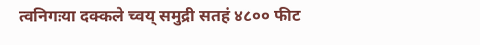त्वनिगःया दक्कले च्वय् समुद्री सतहं ४८०० फीट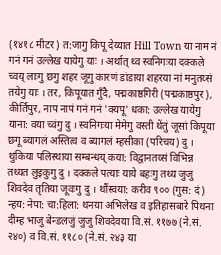(१४१८ मीटर) त:जागु किपू देय्यात Hill Town या नाम नं गनं गनं उल्लेख यायेगु याः । अर्थात् थ्व स्वनिगःया दक्कले च्वय् लाःगु छगु शहर जूगु कारणं डांडाया शहरया नां मनुतय्सं तयेगु याः । तर, किपूयात गुँदै, पद्मकाष्ठगिरी (पद्मकाष्ठपुर), कीर्तिपुर, नाप नापं गनं गनं 'क्यपू' धका: उल्लेख यायेगु याना: वया च्वंगु दु । स्वनिगःया मेमेगु वस्ती थेंतुं जूसां किपूया छगू ब्यागलं अस्तित्व व ब्यागलं म्हसीका (परिचय) दु । थुकिया पलिस्थाया सम्बन्धय् कया: विद्वानतय्सं विभिन्न तथ्यत लुइकुगु दु । दक्कले पत्याः याये बहःगु तथ्य जुजु शिवदेव तृतिया जूवःगु दु । थौंस्वया: करीव ९०० (गुस: दं) न्हय: नेपा: चा:हिला: थनया अभिलेख व इतिहासबारे पिथना दीम्ह भाजु बेन्डलजुं जुजु शिवदेवया वि.सं. ११७७ (ने.सं. २४०) व वि.सं. ११८० (ने.सं. २४३ या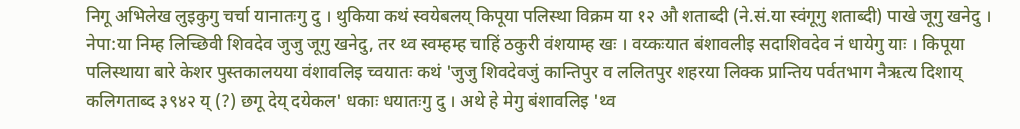निगू अभिलेख लुइकुगु चर्चा यानातःगु दु । थुकिया कथं स्वयेबलय् किपूया पलिस्था विक्रम या १२ औ शताब्दी (ने.सं.या स्वंगूगु शताब्दी) पाखे जूगु खनेदु । नेपा:या निम्ह लिच्छिवी शिवदेव जुजु जूगु खनेदु, तर थ्व स्वम्हम्ह चाहिं ठकुरी वंशयाम्ह खः । वय्कःयात बंशावलीइ सदाशिवदेव नं धायेगु याः । किपूया पलिस्थाया बारे केशर पुस्तकालयया वंशावलिइ च्वयातः कथं 'जुजु शिवदेवजुं कान्तिपुर व ललितपुर शहरया लिक्क प्रान्तिय पर्वतभाग नैऋत्य दिशाय् कलिगताब्द ३९४२ य् (?) छगू देय् दयेकल' धकाः धयातःगु दु । अथे हे मेगु बंशावलिइ 'थ्व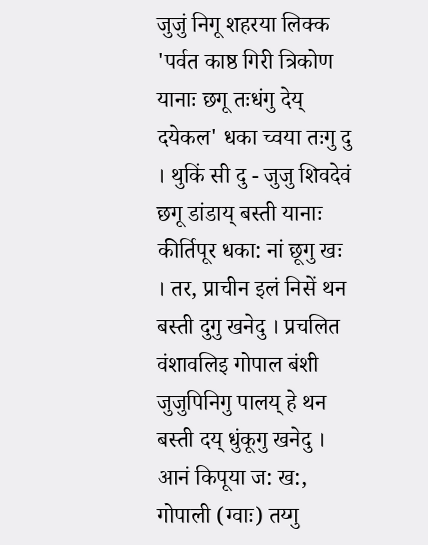जुजुं निगू शहरया लिक्क 'पर्वत काष्ठ गिरी त्रिकोण यानाः छगू तःधंगु देय् दयेकल' धका च्वया तःगु दु । थुकिं सी दु - जुजु शिवदेवं छगू डांडाय् बस्ती यानाः कीर्तिपूर धका: नां छूगु खः । तर, प्राचीन इलं निसें थन बस्ती दुगु खनेदु । प्रचलित वंशावलिइ गोपाल बंशी जुजुपिनिगु पालय् हे थन बस्ती दय् धुंकूगु खनेदु । आनं किपूया ज: ख:, गोपाली (ग्वाः) तय्गु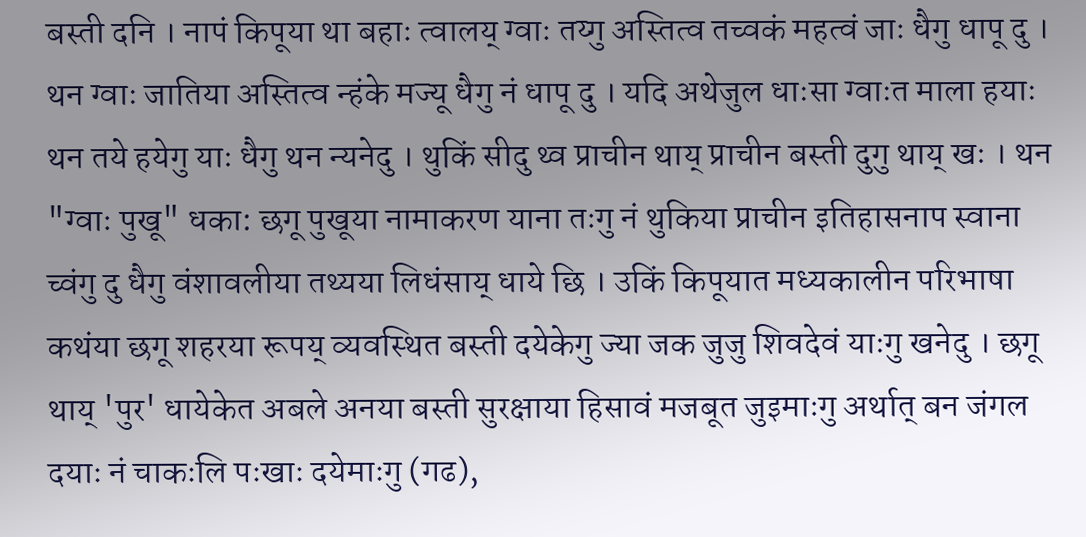बस्ती दनि । नापं किपूया था बहाः त्वालय् ग्वाः तय्गु अस्तित्व तच्वकं महत्वं जाः धैगु धापू दु । थन ग्वाः जातिया अस्तित्व न्हंके मज्यू धैगु नं धापू दु । यदि अथेजुल धाःसा ग्वाःत माला हयाः थन तये हयेगु याः धैगु थन न्यनेदु । थुकिं सीदु थ्व प्राचीन थाय् प्राचीन बस्ती दुगु थाय् खः । थन "ग्वाः पुखू" धका: छगू पुखूया नामाकरण याना तःगु नं थुकिया प्राचीन इतिहासनाप स्वाना च्वंगु दु धैगु वंशावलीया तथ्यया लिधंसाय् धाये छि । उकिं किपूयात मध्यकालीन परिभाषा कथंया छगू शहरया रूपय् व्यवस्थित बस्ती दयेकेगु ज्या जक जुजु शिवदेवं याःगु खनेदु । छगू थाय् 'पुर' धायेकेत अबले अनया बस्ती सुरक्षाया हिसावं मजबूत जुइमाःगु अर्थात् बन जंगल दयाः नं चाकःलि पःखाः दयेमाःगु (गढ),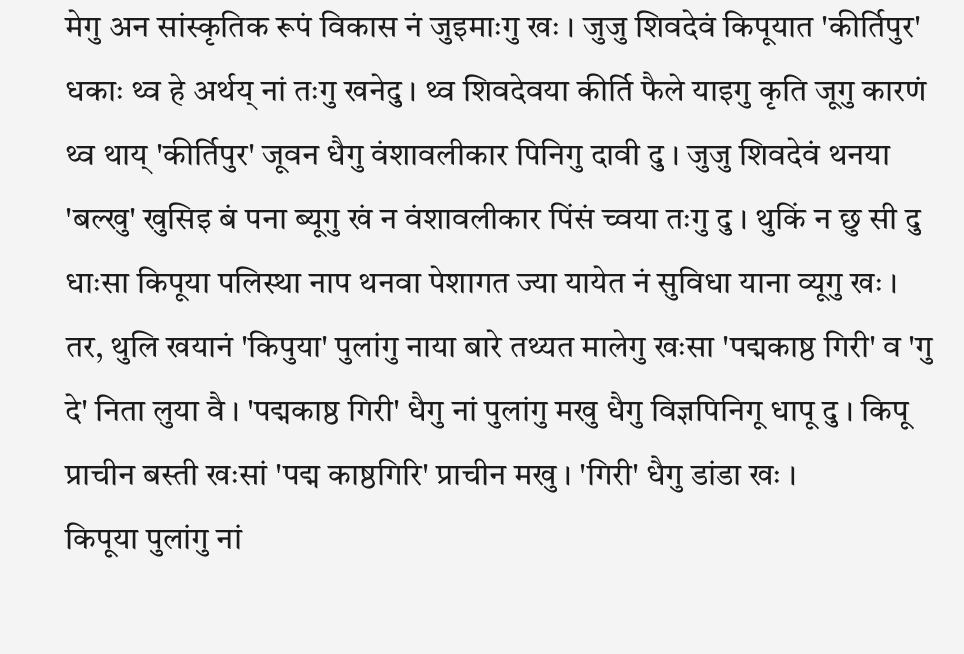मेगु अन सांस्कृतिक रूपं विकास नं जुइमाःगु खः । जुजु शिवदेवं किपूयात 'कीर्तिपुर' धकाः थ्व हे अर्थय् नां तःगु खनेदु । थ्व शिवदेवया कीर्ति फैले याइगु कृति जूगु कारणं थ्व थाय् 'कीर्तिपुर' जूवन धैगु वंशावलीकार पिनिगु दावी दु । जुजु शिवदेवं थनया 'बल्खु' खुसिइ बं पना ब्यूगु खं न वंशावलीकार पिंसं च्वया तःगु दु । थुकिं न छु सी दु धाःसा किपूया पलिस्था नाप थनवा पेशागत ज्या यायेत नं सुविधा याना व्यूगु खः ।
तर, थुलि खयानं 'किपुया' पुलांगु नाया बारे तथ्यत मालेगु खःसा 'पद्मकाष्ठ गिरी' व 'गु दे' निता लुया वै । 'पद्मकाष्ठ गिरी' धैगु नां पुलांगु मखु धैगु विज्ञपिनिगू धापू दु । किपू प्राचीन बस्ती खःसां 'पद्म काष्ठगिरि' प्राचीन मखु । 'गिरी' धैगु डांडा खः ।
किपूया पुलांगु नां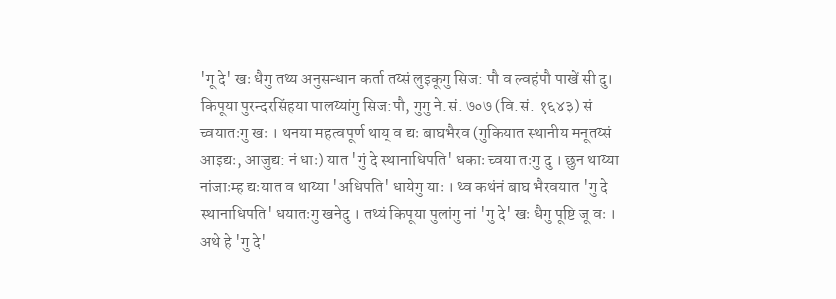'गू दे' खः धैगु तथ्य अनुसन्धान कर्ता तय्सं लुइकूगु सिज: पौ व ल्वहंपौ पाखें सी दु। किपूया पुरन्दरसिंहया पालय्यांगु सिज:पौ, गुगु ने.सं. ७०७ (वि.सं. १६४३) सं च्वयातःगु खः । थनया महत्वपूर्ण थाय् व द्यः बाघभैरव (गुकियात स्थानीय मनूतय्सं आइद्यः, आजुद्य: नं धाः) यात 'गुं दे स्थानाधिपति' धकाः च्वया तःगु दु । छुन थाय्या नांजाःम्ह द्यःयात व थाय्या 'अधिपति' धायेगु याः । थ्व कथंनं बाघ भैरवयात 'गु दे स्थानाधिपति' धयातःगु खनेदु । तथ्यं किपूया पुलांगु नां 'गु दे' खः धैगु पूष्टि जू वः । अथे हे 'गु दे'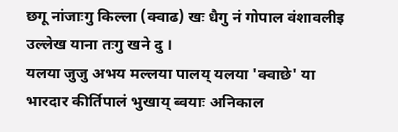छगू नांजाःगु किल्ला (क्वाढ) खः धैगु नं गोपाल वंशावलीइ उल्लेख याना तःगु खने दु ।
यलया जुजु अभय मल्लया पालय् यलया 'क्वाछे' या भारदार कीर्तिपालं भुखाय् ब्वयाः अनिकाल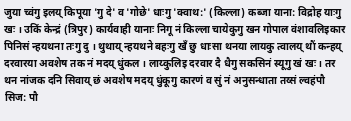जुया च्वंगु इलय् किपूया 'गु दे' व 'गोछे' धाःगु 'क्वाथ:' (किल्ला) कब्जा याना: विद्रोह याःगु खः । उकिं केन्द्रं (त्रिपुर) कार्यवाही यानाः निगू नं किल्ला चायेकुगु खन गोपाल वंशावलिइकार पिनिसं न्हयथना तःगु दु । थुथाय् न्हयथने बहःगु खँ छु धाःसा थनया लायकु त्वालय् थौं कन्हय् दरवारया अवशेष तक नं मदय् धुंकल । लाय्कुलिइ दरवार दै धैगु सकसिनं स्यूगु खं खः । तर थन नांजक दनि सिवाय् छं अवशेष मदय् धुंकूगु कारणं व सुं नं अनुसन्धाता तय्सं ल्वहंपौ सिज: पौ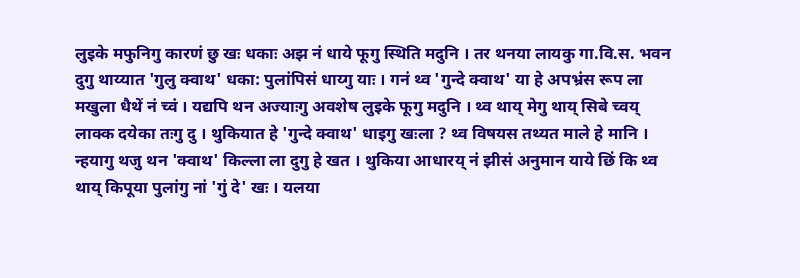लुइके मफुनिगु कारणं छु खः धकाः अझ नं धाये फूगु स्थिति मदुनि । तर थनया लायकु गा.वि.स. भवन दुगु थाय्यात 'गुलु क्वाथ' धका: पुलांपिसं धाय्गु याः । गनं थ्व 'गुन्दे क्वाथ' या हे अपभ्रंस रूप ला मखुला धैथें नं च्वं । यद्यपि थन अज्याःगु अवशेष लुइके फूगु मदुनि । थ्व थाय् मेगु थाय् सिबे च्वय् लाक्क दयेका तःगु दु । थुकियात हे 'गुन्दे क्वाथ' धाइगु खःला ? थ्व विषयस तथ्यत माले हे मानि । न्हयागु थजु थन 'क्वाथ' किल्ला ला दुगु हे खत । थुकिया आधारय् नं झीसं अनुमान याये छिं कि थ्व थाय् किपूया पुलांगु नां 'गुं दे' खः । यलया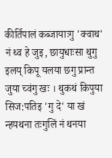कीर्तिपालं कब्जायाःगु 'क्वाथ' नं थ्व हे जुइ, छायुधाःसा थुगु इलय् किपू यलया छगु प्रान्त जुया च्वंगु खः । थुकथं किपुया सिज:पतिइ 'गु दे' या खं न्हयथना तःगुलिं नं थनया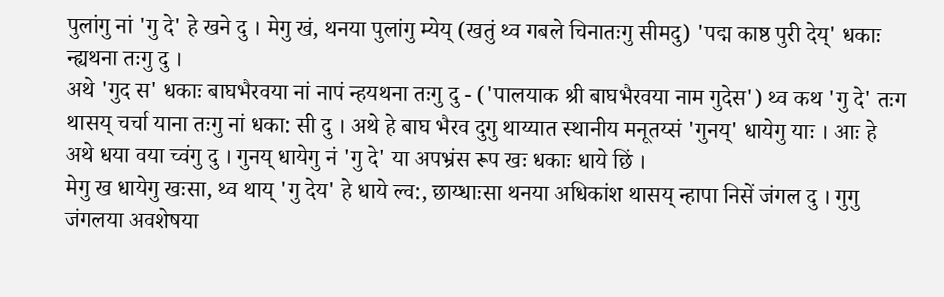पुलांगु नां 'गु दे' हे खने दु । मेगु खं, थनया पुलांगु म्येय् (खतुं थ्व गबले चिनातःगु सीमदु) 'पद्म काष्ठ पुरी देय्' धकाः न्ह्यथना तःगु दु ।
अथे 'गुद स' धकाः बाघभैरवया नां नापं न्हयथना तःगु दु - ('पालयाक श्री बाघभैरवया नाम गुदेस') थ्व कथ 'गु दे' तःग थासय् चर्चा याना तःगु नां धका: सी दु । अथे हे बाघ भैरव दुगु थाय्यात स्थानीय मनूतय्सं 'गुनय्' धायेगु याः । आः हे अथे धया वया च्वंगु दु । गुनय् धायेगु नं 'गु दे' या अपभ्रंस रूप खः धकाः धाये छिं ।
मेगु ख धायेगु खःसा, थ्व थाय् 'गु देय' हे धाये ल्व:, छाय्धाःसा थनया अधिकांश थासय् न्हापा निसें जंगल दु । गुगु जंगलया अवशेषया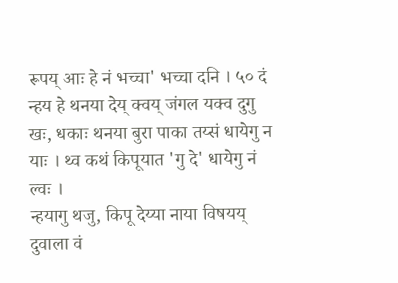रूपय् आः हे नं भच्चा' भच्चा दनि । ५० दं न्हय हे थनया देय् क्वय् जंगल यक्व दुगु खः, धकाः थनया बुरा पाका तय्सं धायेगु न याः । थ्व कथं किपूयात 'गु दे' धायेगु नं ल्वः ।
न्हयागु थजु, किपू देय्या नाया विषयय् दुवाला वं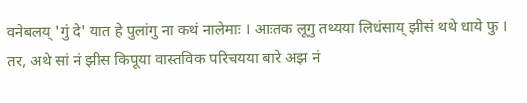वनेबलय् 'गुं दे' यात हे पुलांगु ना कथं नालेमाः । आःतक लूगु तथ्यया लिधंसाय् झीसं थथे धाये फु । तर, अथे सां नं झीस किपूया वास्तविक परिचयया बारे अझ नं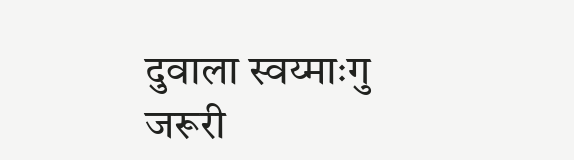दुवाला स्वय्माःगु जरूरी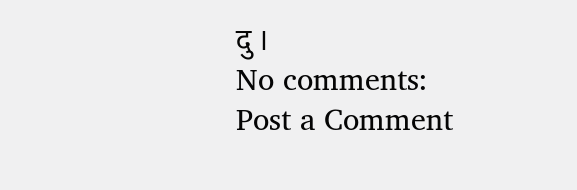दु ।
No comments:
Post a Comment